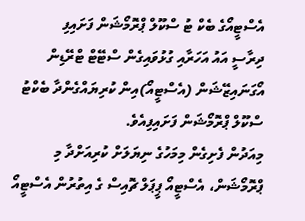އެސްޓީއޯގެ ބެކް ޓު ސްކޫލް ޕްރޮމޯޝަން ފަށައިފި
ދިރާސީ އައު އަހަރާއި ގުޅުވައިގެން ސްޓޭޓް ޓްރޭޑިން އޯގަނައިޒޭޝަން (އެސްޓީއޯ)އިން ކުރިޔައްގެންދާ ބެކްޓު ސްކޫލް ޕްރޮމޯޝަން ފަށައިފިއެވެ.
މިއަދުން ފެށިގެން މިމަހުގެ ނިޔަލަށް ކުރިއަށްދާ މި ޕްރޮމޯޝަން، އެސްޓީއޯ ޕީޕަލް ޗޮއިސް ގެ އިތުރުން އެސްޓީއޯ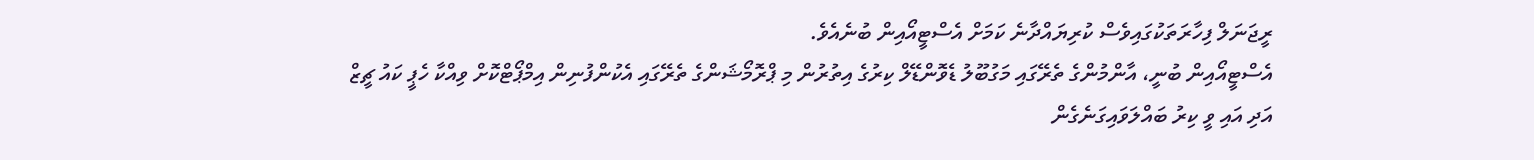ރީޖަނަލް ފިހާރަތަކުގައިވެސް ކުރިޔައްދާނެ ކަމަށް އެސްޓީއޯއިން ބުނެއެވެ.
އެސްޓީއޯއިން ބުނީ، އާންމުންގެ ތެރޭގައި މަގުބޫލު ޑެވޮންޑޭލް ކިރުގެ އިތުރުން މި ޕްރޮމޯޝަންގެ ތެރޭގައި އެކުންފުނިން އިމްޕޯޓްކޮށް ވިއްކާ ހެޕީ ކައު ޗީޒް އަދި އައި ވީ ކިރު ބައްލަވައިގަނެގެން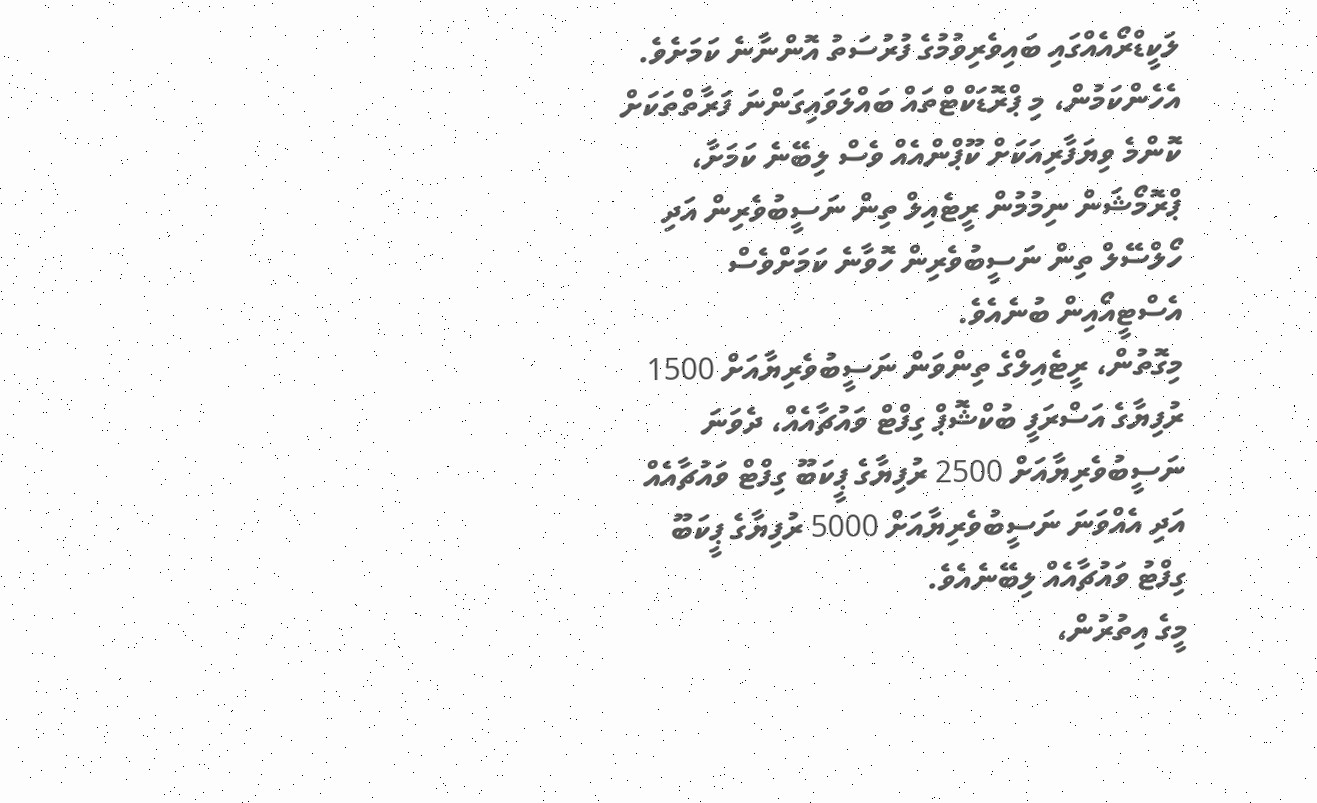ލަކީޑްރޯއެއްގައި ބައިވެރިވުމުގެ ފުރުސަތު އޮންނާނެ ކަމަށެވެ.
އެހެންކަމުން، މި ޕްރޮޑަކްޓްތައް ބައްލަވައިގަންނަ ފަރާތްތަކަށް ކޮންމެ ވިޔަފާރިއަކަށް ކޫޕްންއެއް ވެސް ލިބޭނެ ކަމަށާ، ޕްރޮމޯޝަން ނިމުމުން ރީޓެއިލް ތިން ނަސީބުވެރިން އަދި ހޯލްސޭލް ތިން ނަސީބުވެރިން ހޮވާނެ ކަމަށްވެސް އެސްޓީއޯއިން ބުނެއެވެ.
މިގޮތުން، ރީޓެއިލްގެ ތިންވަން ނަސީބުވެރިޔާއަށް 1500 ރުފިޔާގެ އަސްރަފީ ބުކްޝޮޕް ގިފްޓް ވައުޗާއެއް، ދެވަނަ ނަސީބުވެރިޔާއަށް 2500 ރުފިޔާގެ ޕީކަބޫ ގިފްޓް ވައުޗާއެއް އަދި އެއްވަނަ ނަސީބުވެރިޔާއަށް 5000 ރުފިޔާގެ ޕީކަބޫ ގިފްޓު ވައުޗާއެއް ލިބޭނެއެވެ.
މީގެ އިތުރުން،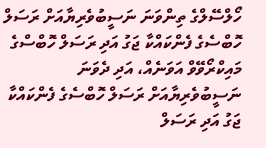ހޯލްސޭލްގެ ތިންވަނަ ނަސީބުވެރިޔާއަށް ރަސަލް ހޮބްސެގެ ފެންކައްކާ ޖަގު އަދި ރަސަލް ހޮބްސްގެ މައިކްރޯވޭވް އަވަނެއް، އަދި ދެވަނަ ނަސީބުވެރިޔާއަށް ރަސަލް ހޮބްސެގެ ފެންކައްކާ ޖަގު އަދި ރަސަލް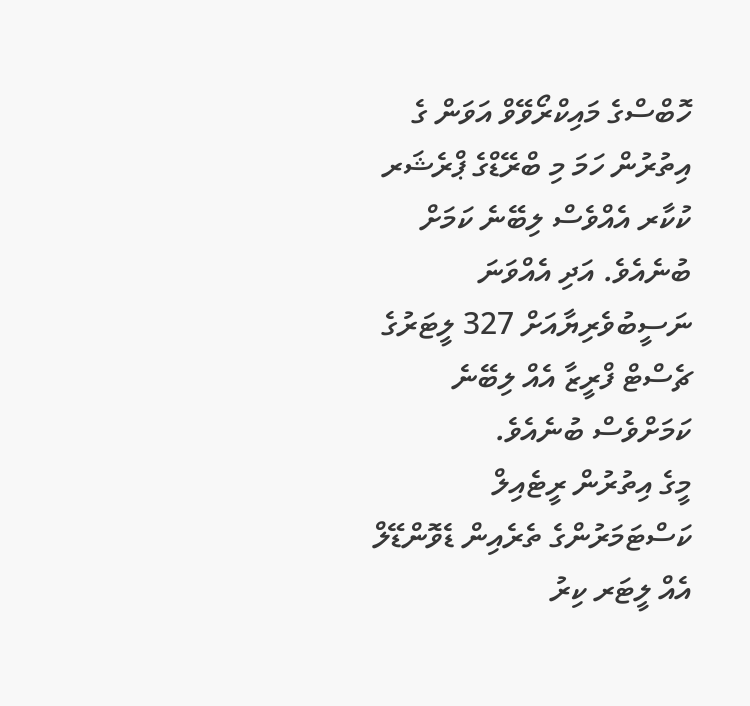ހޮބްސްގެ މައިކްރޯވޭވް އަވަން ގެ އިތުރުން ހަމަ މި ބްރޭޑްގެ ޕްރެޝަރ ކުކާރ އެއްވެސް ލިބޭނެ ކަމަށް ބުނެއެވެ. އަދި އެއްވަނަ ނަސީބުވެރިޔާއަށް 327 ލީޓަރުގެ ޗެސްޓް ފްރީޒާ އެއް ލިބޭނެ ކަމަށްވެސް ބުނެއެވެ.
މީގެ އިތުރުން ރީޓެއިލް ކަސްޓަމަރުންގެ ތެރެއިން ޑެވޮންޑޭލް އެއް ލީޓަރ ކިރު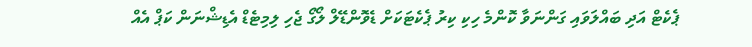ޕެކެޓް އަދި ބައްލަވައި ގަންނަވާ ކޮންމެ ހިކި ކިރު ޕެކެޓަކަށް ޑެވޮންޑޭލް ލޯގޯ ޖެހި ލިމިޓެޑް އެޑިޝްނަން ކަޕް އެއް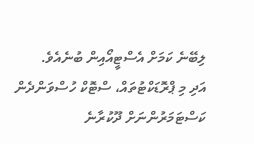ލިބޭނެ ކަމަށް އެސްޓީއޯއިން ބުނެއެވެ.
އަދި މި ޕްރޮޑަކްޓުތައް، ސްޓޮކް ހުސްވަންދެން ކަސްޓަމަރުންނަށް ދޫކުރާނެ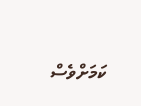ކަމަށްވެސް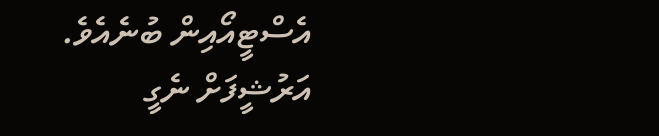އެސްޓީއޯއިން ބުނެއެވެ.
އަރުޝީފަށް ނެގީ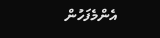އެންމެފަހުން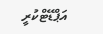އަޕްޑޭޓްކުރީ